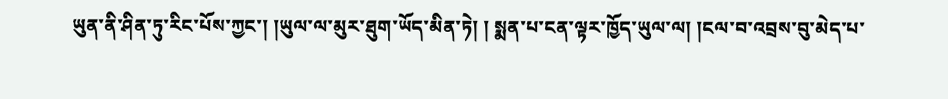ཡུན་ནི་ཤིན་ཏུ་རིང་པོས་ཀྱང་། །ཡུལ་ལ་མུར་ཐུག་ཡོད་མིན་ཏེ། ། སྨན་པ་ངན་ལྟར་ཁྱོད་ཡུལ་ལ། །ངལ་བ་འབྲས་བུ་མེད་པ་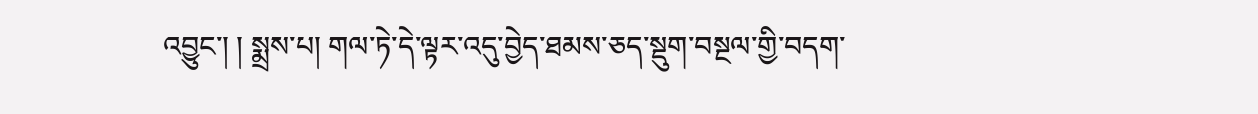འབྱུང་། ། སྨྲས་པ། གལ་ཏེ་དེ་ལྟར་འདུ་བྱེད་ཐམས་ཅད་སྡུག་བསྔལ་གྱི་བདག་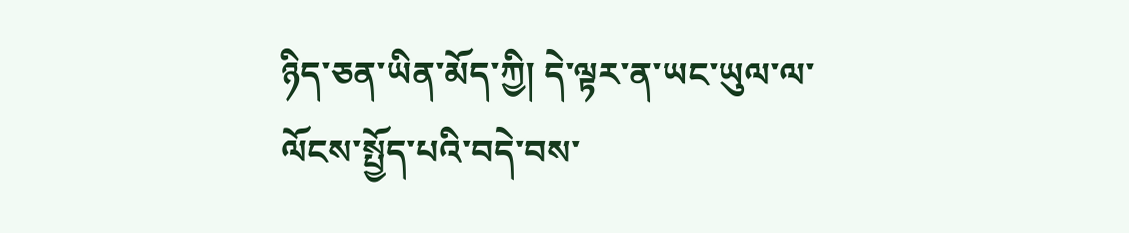ཉིད་ཅན་ཡིན་མོད་ཀྱི། དེ་ལྟར་ན་ཡང་ཡུལ་ལ་ལོངས་སྤྱོད་པའི་བདེ་བས་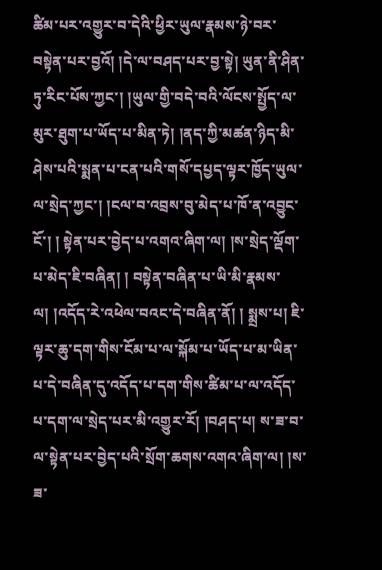ཚིམ་པར་འགྱུར་བ་དེའི་ཕྱིར་ཡུལ་རྣམས་ཉེ་བར་བསྟེན་པར་བྱའོ། །དེ་ལ་བཤད་པར་བྱ་སྟེ། ཡུན་ནི་ཤིན་ཏུ་རིང་པོས་ཀྱང་། །ཡུལ་གྱི་བདེ་བའི་ལོངས་སྤྱོད་ལ་མུར་ཐུག་པ་ཡོད་པ་མིན་ཏེ། །ནད་ཀྱི་མཚན་ཉིད་མི་ཤེས་པའི་སྨན་པ་ངན་པའི་གསོ་དཔྱད་ལྟར་ཁྱོད་ཡུལ་ལ་སྲེད་ཀྱང་། །ངལ་བ་འབྲས་བུ་མེད་པ་ཁོ་ན་འབྱུང་ངོ་། ། སྟེན་པར་བྱེད་པ་འགའ་ཞིག་ལ། །ས་སྲེད་ལྡོག་པ་མེད་ཇི་བཞིན། ། བསྟེན་བཞིན་པ་ཡི་མི་རྣམས་ལ། །འདོད་རེ་འཕེལ་བའང་དེ་བཞིན་ནོ། ། སྨྲས་པ། ཇི་ལྟར་ཆུ་དག་གིས་ངོམ་པ་ལ་སྐོམ་པ་ཡོད་པ་མ་ཡིན་པ་དེ་བཞིན་དུ་འདོད་པ་དག་གིས་ཚིམ་པ་ལ་འདོད་པ་དག་ལ་སྲེད་པར་མི་འགྱུར་རོ། །བཤད་པ། ས་ཟ་བ་ལ་སྟེན་པར་བྱེད་པའི་སྲོག་ཆགས་འགའ་ཞིག་ལ། །ས་ཟ་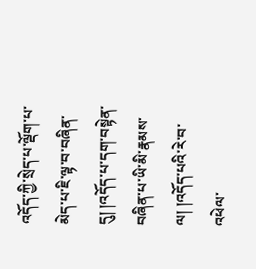འདོད་ཀྱི་སྲེད་པ་ལྡོག་པ་མེད་པ་ཇི་ལྟ་བ་བཞིན་དུ། །འདོད་པ་དག་བསྟེན་བཞིན་པ་ཡི་མི་རྣམས་ལ། །འདོད་པའི་རེ་བ་འཕེལ་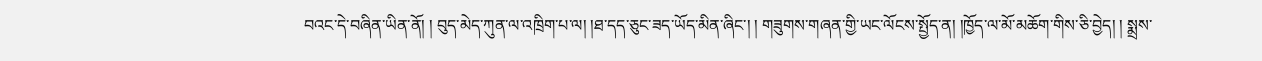བའང་དེ་བཞིན་ཡིན་ནོ། ། བུད་མེད་ཀུན་ལ་འཁྲིག་པ་ལ། །ཐ་དད་ཅུང་ཟད་ཡོད་མིན་ཞིང་། ། གཟུགས་གཞན་གྱི་ཡང་ལོངས་སྤྱོད་ན། །ཁྱོད་ལ་མོ་མཆོག་གིས་ཅི་བྱེད། ། སྨྲས་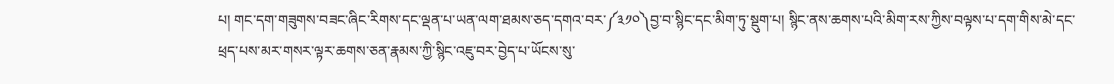པ། གང་དག་གཟུགས་བཟང་ཞིང་རིགས་དང་ལྡན་པ་ཡན་ལག་ཐམས་ཅད་དགའ་བར་༼༣༡༠༽བྱ་བ་སྙིང་དང་མིག་ཏུ་སྡུག་པ། སྙིང་ནས་ཆགས་པའི་མིག་རས་ཀྱིས་བལྟས་པ་དག་གིས་མེ་དང་ཕྲད་པས་མར་གསར་ལྟར་ཆགས་ཅན་རྣམས་ཀྱི་སྙིང་འཇུ་བར་བྱེད་པ་ཡོངས་སུ་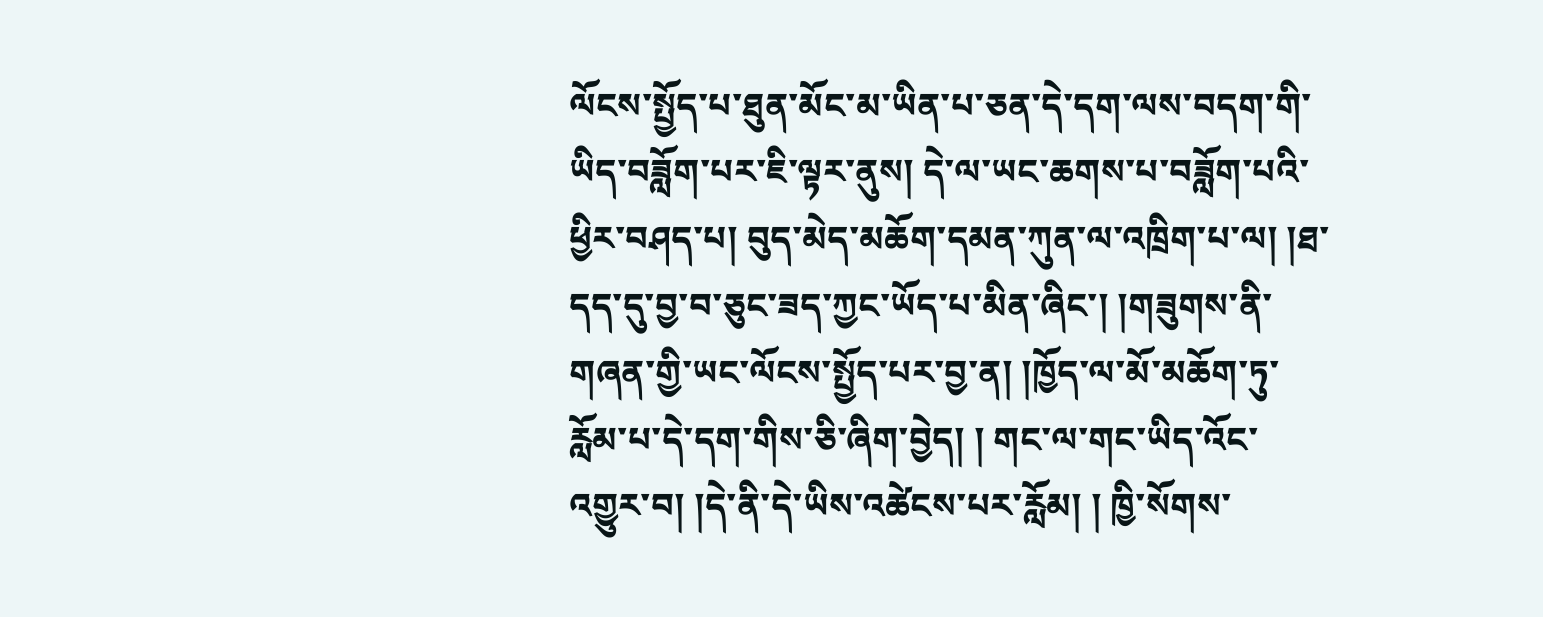ལོངས་སྤྱོད་པ་ཐུན་མོང་མ་ཡིན་པ་ཅན་དེ་དག་ལས་བདག་གི་ཡིད་བཟློག་པར་ཇི་ལྟར་ནུས། དེ་ལ་ཡང་ཆགས་པ་བཟློག་པའི་ཕྱིར་བཤད་པ། བུད་མེད་མཆོག་དམན་ཀུན་ལ་འཁྲིག་པ་ལ། །ཐ་དད་དུ་བྱ་བ་ཅུང་ཟད་ཀྱང་ཡོད་པ་མིན་ཞིང་། །གཟུགས་ནི་གཞན་གྱི་ཡང་ལོངས་སྤྱོད་པར་བྱ་ན། །ཁྱོད་ལ་མོ་མཆོག་ཏུ་རློམ་པ་དེ་དག་གིས་ཅི་ཞིག་བྱེད། ། གང་ལ་གང་ཡིད་འོང་འགྱུར་བ། །དེ་ནི་དེ་ཡིས་འཚེངས་པར་རློམ། ། ཁྱི་སོགས་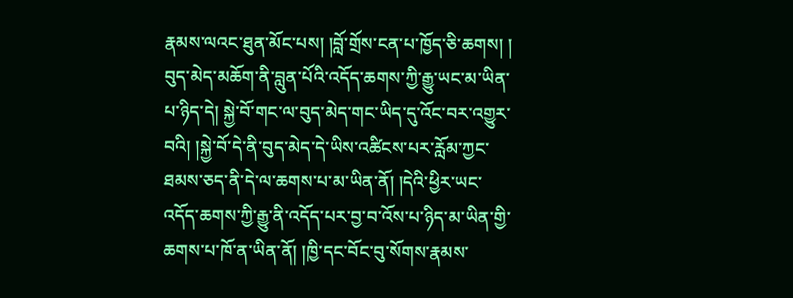རྣམས་ལའང་ཐུན་མོང་པས། །བློ་གྲོས་ངན་པ་ཁྱོད་ཅི་ཆགས། ། བུད་མེད་མཆོག་ནི་བླུན་པོའི་འདོད་ཆགས་ཀྱི་རྒྱུ་ཡང་མ་ཡིན་པ་ཉིད་དེ། སྐྱེ་བོ་གང་ལ་བུད་མེད་གང་ཡིད་དུ་འོང་བར་འགྱུར་བའི། །སྐྱེ་བོ་དེ་ནི་བུད་མེད་དེ་ཡིས་འཚིངས་པར་རློམ་ཀྱང་ཐམས་ཅད་ནི་དེ་ལ་ཆགས་པ་མ་ཡིན་ནོ། །དེའི་ཕྱིར་ཡང་འདོད་ཆགས་ཀྱི་རྒྱུ་ནི་འདོད་པར་བྱ་བ་འོས་པ་ཉིད་མ་ཡིན་གྱི་ཆགས་པ་ཁོ་ན་ཡིན་ནོ། །ཁྱི་དང་བོང་བུ་སོགས་རྣམས་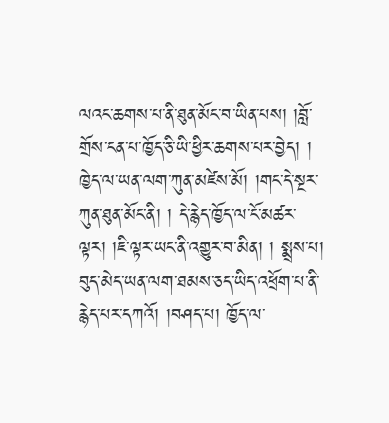ལའང་ཆགས་པ་ནི་ཐུན་མོང་བ་ཡིན་པས། །བློ་གྲོས་ངན་པ་ཁྱོད་ཅི་ཡི་ཕྱིར་ཆགས་པར་བྱེད། ། ཁྱེད་ལ་ཡན་ལག་ཀུན་མཛེས་མོ། །གང་དེ་སྔར་ཀུན་ཐུན་མོང་ནི། ། དེ་རྙེད་ཁྱོད་ལ་ངོ་མཚར་ལྟར། །ཇི་ལྟར་ཡང་ནི་འགྱུར་བ་མིན། ། སྨྲས་པ། བུད་མེད་ཡན་ལག་ཐམས་ཅད་ཡིད་འཕྲོག་པ་ནི་རྙེད་པར་དཀའོ། །བཤད་པ། ཁྱོད་ལ་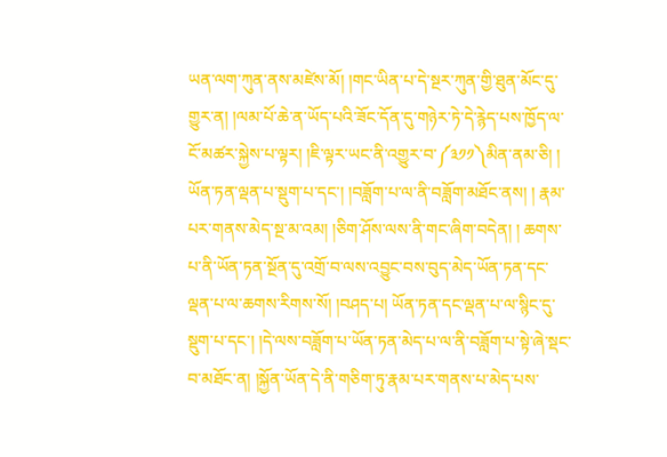ཡན་ལག་ཀུན་ནས་མཛེས་མོ། །གང་ཡིན་པ་དེ་སྔར་ཀུན་གྱི་ཐུན་མོང་དུ་གྱུར་ན། །ལམ་པོ་ཆེ་ན་ཡོད་པའི་ཟོང་དོན་དུ་གཉེར་ཏེ་དེ་རྙེད་པས་ཁྱོད་ལ་ངོ་མཚར་སྐྱེས་པ་ལྟར། །ཇི་ལྟར་ཡང་ནི་འགྱུར་བ་༼༣༡༡༽མིན་ནམ་ཅི། ། ཡོན་ཏན་ལྡན་པ་སྡུག་པ་དང་། །བཟློག་པ་ལ་ནི་བཟློག་མཐོང་ནས། ། རྣམ་པར་གནས་མེད་སྔ་མ་འམ། །ཅིག་ཤོས་ལས་ནི་གང་ཞིག་བདེན། ། ཆགས་པ་ནི་ཡོན་ཏན་སྔོན་དུ་འགྲོ་བ་ལས་འབྱུང་བས་བུད་མེད་ཡོན་ཏན་དང་ལྡན་པ་ལ་ཆགས་རིགས་སོ། །བཤད་པ། ཡོན་ཏན་དང་ལྡན་པ་ལ་སྙིང་དུ་སྡུག་པ་དང་། །དེ་ལས་བཟློག་པ་ཡོན་ཏན་མེད་པ་ལ་ནི་བཟློག་པ་སྟེ་ཞེ་སྡང་བ་མཐོང་ན། །སྐྱོན་ཡོན་དེ་ནི་གཅིག་ཏུ་རྣམ་པར་གནས་པ་མེད་པས་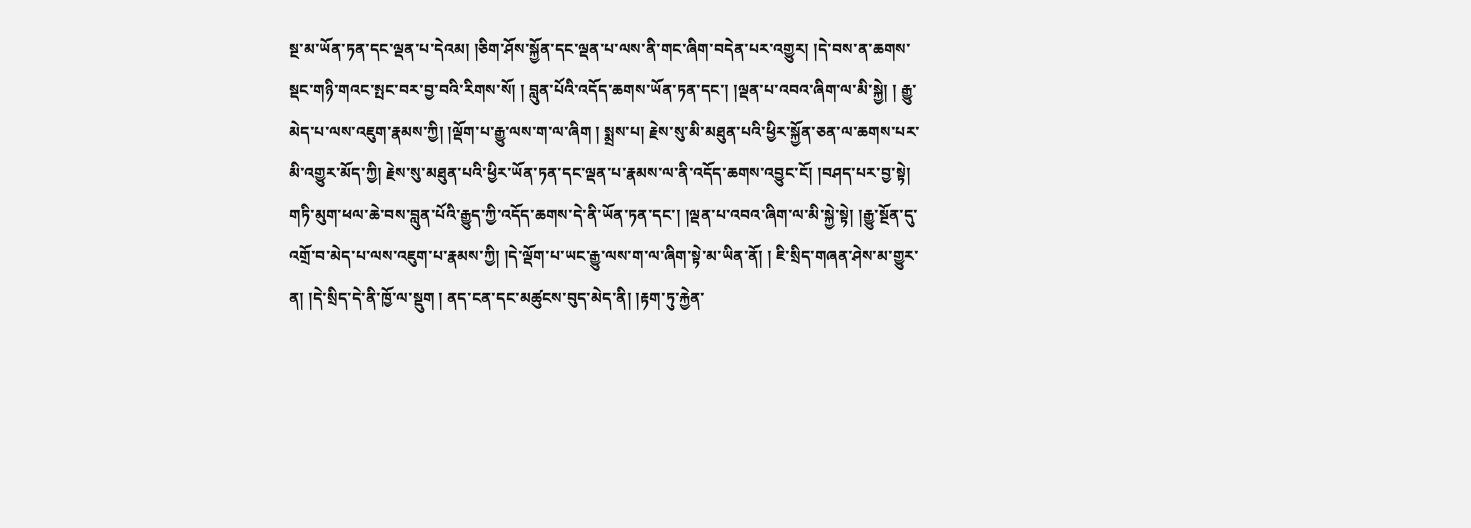སྔ་མ་ཡོན་ཏན་དང་ལྡན་པ་དེའམ། །ཅིག་ཤོས་སྐྱོན་དང་ལྡན་པ་ལས་ནི་གང་ཞིག་བདེན་པར་འགྱུར། །དེ་བས་ན་ཆགས་སྡང་གཉི་གའང་སྤང་བར་བྱ་བའི་རིགས་སོ། ། བླུན་པོའི་འདོད་ཆགས་ཡོན་ཏན་དང་། །ལྡན་པ་འབའ་ཞིག་ལ་མི་སྐྱེ། ། རྒྱུ་མེད་པ་ལས་འཇུག་རྣམས་ཀྱི། །ལྡོག་པ་རྒྱུ་ལས་ག་ལ་ཞིག ། སྨྲས་པ། རྗེས་སུ་མི་མཐུན་པའི་ཕྱིར་སྐྱོན་ཅན་ལ་ཆགས་པར་མི་འགྱུར་མོད་ཀྱི། རྗེས་སུ་མཐུན་པའི་ཕྱིར་ཡོན་ཏན་དང་ལྡན་པ་རྣམས་ལ་ནི་འདོད་ཆགས་འབྱུང་ངོ། །བཤད་པར་བྱ་སྟེ། གཏི་མུག་ཕལ་ཆེ་བས་བླུན་པོའི་རྒྱུད་ཀྱི་འདོད་ཆགས་དེ་ནི་ཡོན་ཏན་དང་། །ལྡན་པ་འབའ་ཞིག་ལ་མི་སྐྱེ་སྟེ། །རྒྱུ་སྔོན་དུ་འགྲོ་བ་མེད་པ་ལས་འཇུག་པ་རྣམས་ཀྱི། །དེ་ལྡོག་པ་ཡང་རྒྱུ་ལས་ག་ལ་ཞིག་སྟེ་མ་ཡིན་ནོ། ། ཇི་སྲིད་གཞན་ཤེས་མ་གྱུར་ན། །དེ་སྲིད་དེ་ནི་ཁྱོ་ལ་སྡུག ། ནད་ངན་དང་མཚུངས་བུད་མེད་ནི། །རྟག་ཏུ་རྐྱེན་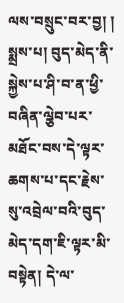ལས་བསྲུང་བར་བྱ། ། སྨྲས་པ། བུད་མེད་ནི་སྐྱེས་པ་ཤི་བ་ན་ཕྱི་བཞིན་ལྕེབ་པར་མཐོང་བས་དེ་ལྟར་ཆགས་པ་དང་རྗེས་སུ་འབྲེལ་བའི་བུད་མེད་དག་ཇི་ལྟར་མི་བསྟེན། དེ་ལ་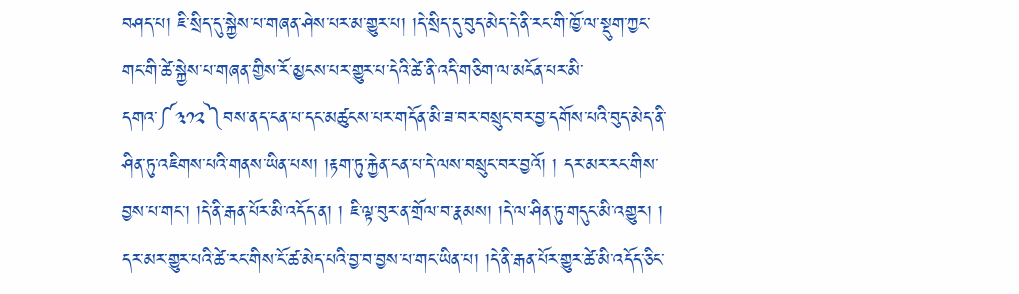བཤད་པ། ཇི་སྲིད་དུ་སྐྱེས་པ་གཞན་ཤེས་པར་མ་གྱུར་པ། །དེ་སྲིད་དུ་བུད་མེད་དེ་ནི་རང་གི་ཁྱོ་ལ་སྡུག་ཀྱང་གང་གི་ཚེ་སྐྱེས་པ་གཞན་གྱིས་རོ་མྱངས་པར་གྱུར་པ་དེའི་ཚེ་ནི་འདི་གཅིག་ལ་མངོན་པར་མི་དགའ་༼༣༡༢༽བས་ནད་ངན་པ་དང་མཚུངས་པར་གདོན་མི་ཟ་བར་བསྲུང་བར་བྱ་དགོས་པའི་བུད་མེད་ནི་ཤིན་ཏུ་འཇིགས་པའི་གནས་ཡིན་པས། །རྟག་ཏུ་རྐྱེན་ངན་པ་དེ་ལས་བསྲུང་བར་བྱའོ། ། དར་མར་རང་གིས་བྱས་པ་གང་། །དེ་ནི་རྒན་པོར་མི་འདོད་ན། ། ཇི་ལྟ་བུར་ན་གྲོལ་བ་རྣམས། །དེ་ལ་ཤིན་ཏུ་གདུང་མི་འགྱུར། ། དར་མར་གྱུར་པའི་ཚེ་རང་གིས་ངོ་ཚ་མེད་པའི་བྱ་བ་བྱས་པ་གང་ཡིན་པ། །དེ་ནི་རྒན་པོར་གྱུར་ཚེ་མི་འདོད་ཅིང་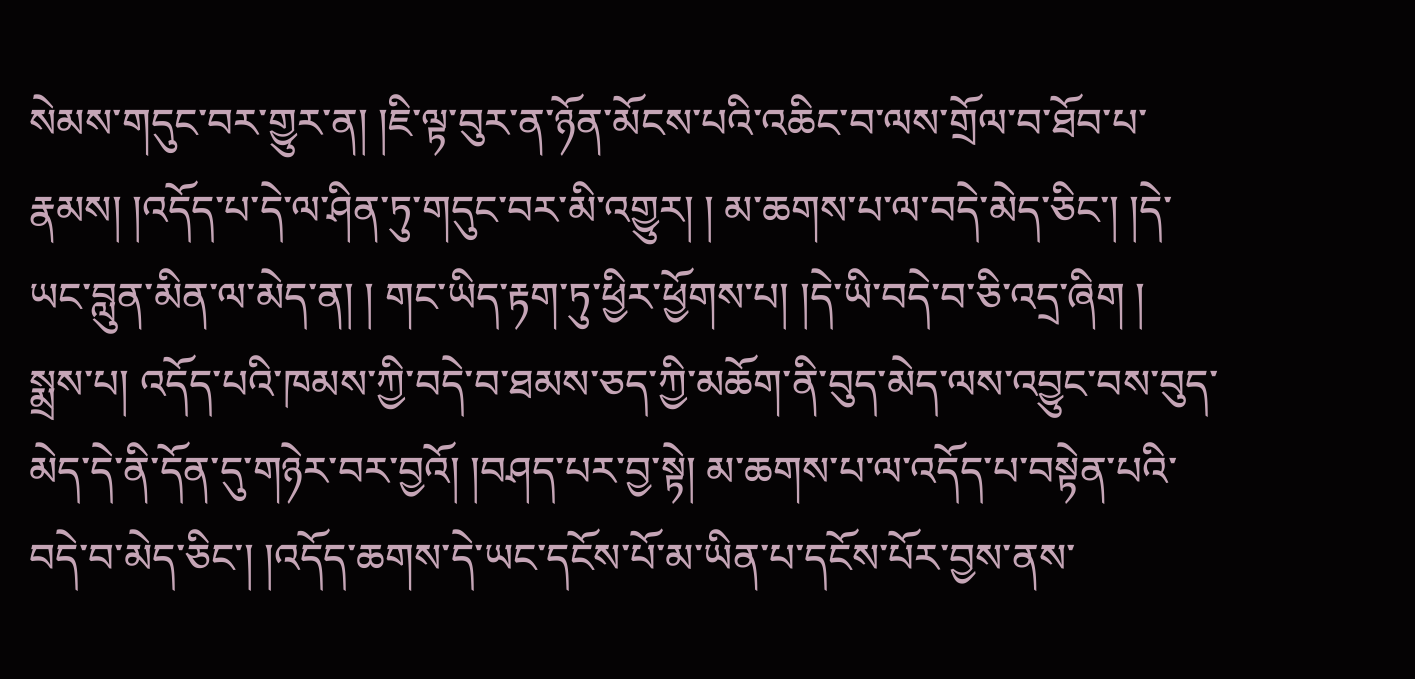སེམས་གདུང་བར་གྱུར་ན། །ཇི་ལྟ་བུར་ན་ཉོན་མོངས་པའི་འཆིང་བ་ལས་གྲོལ་བ་ཐོབ་པ་རྣམས། །འདོད་པ་དེ་ལ་ཤིན་ཏུ་གདུང་བར་མི་འགྱུར། ། མ་ཆགས་པ་ལ་བདེ་མེད་ཅིང་། །དེ་ཡང་བླུན་མིན་ལ་མེད་ན། ། གང་ཡིད་རྟག་ཏུ་ཕྱིར་ཕྱོགས་པ། །དེ་ཡི་བདེ་བ་ཅི་འདྲ་ཞིག ། སྨྲས་པ། འདོད་པའི་ཁམས་ཀྱི་བདེ་བ་ཐམས་ཅད་ཀྱི་མཆོག་ནི་བུད་མེད་ལས་འབྱུང་བས་བུད་མེད་དེ་ནི་དོན་དུ་གཉེར་བར་བྱའོ། །བཤད་པར་བྱ་སྟེ། མ་ཆགས་པ་ལ་འདོད་པ་བསྟེན་པའི་བདེ་བ་མེད་ཅིང་། །འདོད་ཆགས་དེ་ཡང་དངོས་པོ་མ་ཡིན་པ་དངོས་པོར་བྱས་ནས་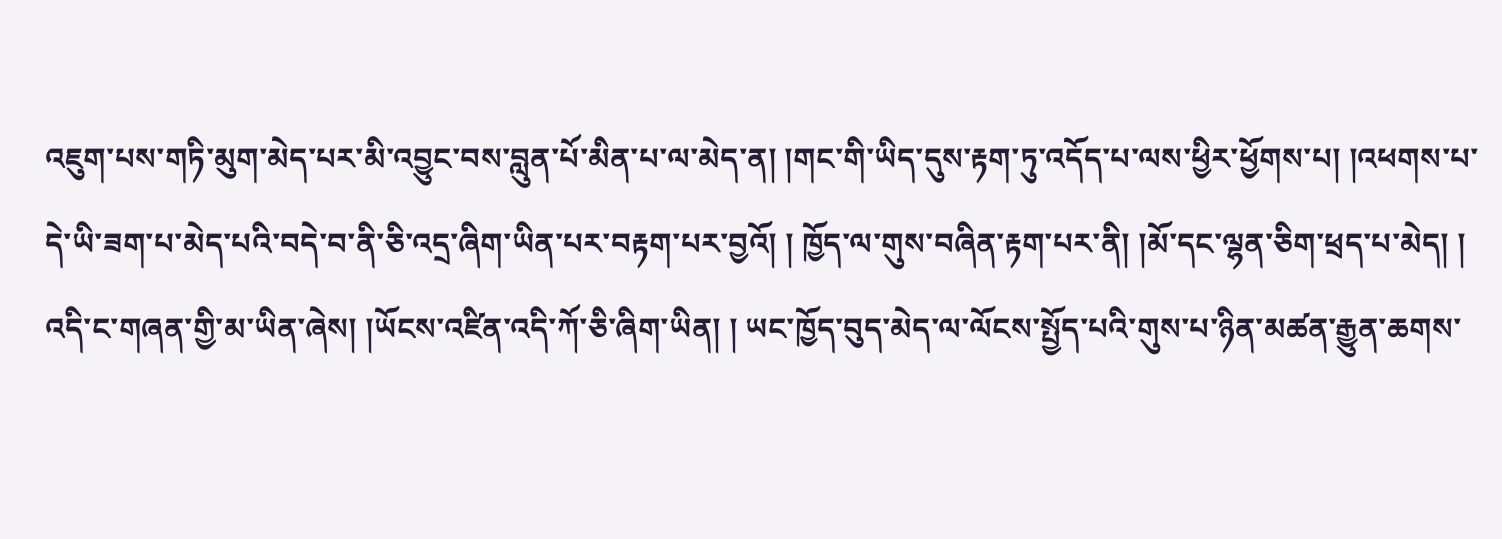འཇུག་པས་གཏི་མུག་མེད་པར་མི་འབྱུང་བས་བླུན་པོ་མིན་པ་ལ་མེད་ན། །གང་གི་ཡིད་དུས་རྟག་ཏུ་འདོད་པ་ལས་ཕྱིར་ཕྱོགས་པ། །འཕགས་པ་དེ་ཡི་ཟག་པ་མེད་པའི་བདེ་བ་ནི་ཅི་འདྲ་ཞིག་ཡིན་པར་བརྟག་པར་བྱའོ། ། ཁྱོད་ལ་གུས་བཞིན་རྟག་པར་ནི། །མོ་དང་ལྷན་ཅིག་ཕྲད་པ་མེད། ། འདི་ང་གཞན་གྱི་མ་ཡིན་ཞེས། །ཡོངས་འཛིན་འདི་ཀོ་ཅི་ཞིག་ཡིན། ། ཡང་ཁྱོད་བུད་མེད་ལ་ལོངས་སྤྱོད་པའི་གུས་པ་ཉིན་མཚན་རྒྱུན་ཆགས་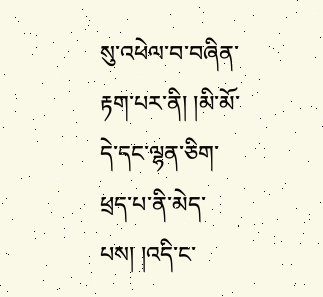སུ་འཕེལ་བ་བཞིན་རྟག་པར་ནི། །མི་མོ་དེ་དང་ལྷན་ཅིག་ཕྲད་པ་ནི་མེད་པས། །འདི་ང་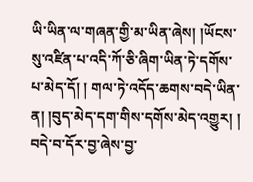ཡི་ཡིན་ལ་གཞན་གྱི་མ་ཡིན་ཞེས། །ཡོངས་སུ་འཛིན་པ་འདི་ཀོ་ཅི་ཞིག་ཡིན་ཏེ་དགོས་པ་མེད་དོ། ། གལ་ཏེ་འདོད་ཆགས་བདེ་ཡིན་ན། །བུད་མེད་དག་གིས་དགོས་མེད་འགྱུར། ། བདེ་བ་དོར་བྱ་ཞེས་བྱ་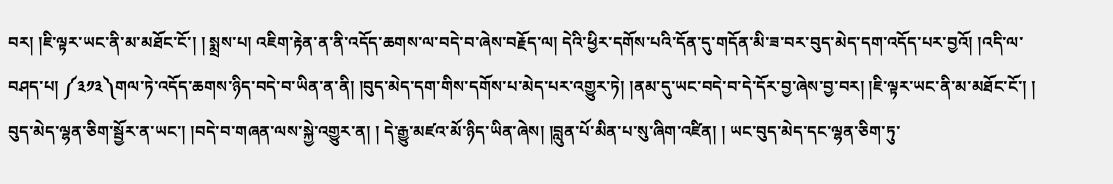བར། །ཇི་ལྟར་ཡང་ནི་མ་མཐོང་ངོ་། ། སྨྲས་པ། འཇིག་རྟེན་ན་ནི་འདོད་ཆགས་ལ་བདེ་བ་ཞེས་བརྗོད་ལ། དེའི་ཕྱིར་དགོས་པའི་དོན་དུ་གདོན་མི་ཟ་བར་བུད་མེད་དག་འདོད་པར་བྱའོ། །འདི་ལ་བཤད་པ། ༼༣༡༣༽གལ་ཏེ་འདོད་ཆགས་ཉིད་བདེ་བ་ཡིན་ན་ནི། །བུད་མེད་དག་གིས་དགོས་པ་མེད་པར་འགྱུར་ཏེ། །ནམ་དུ་ཡང་བདེ་བ་དེ་དོར་བྱ་ཞེས་བྱ་བར། །ཇི་ལྟར་ཡང་ནི་མ་མཐོང་ངོ་། ། བུད་མེད་ལྷན་ཅིག་སྦྱོར་ན་ཡང་། །བདེ་བ་གཞན་ལས་སྐྱེ་འགྱུར་ན། ། དེ་རྒྱུ་མཛའ་མོ་ཉིད་ཡིན་ཞེས། །བླུན་པོ་མིན་པ་སུ་ཞིག་འཛིན། ། ཡང་བུད་མེད་དང་ལྷན་ཅིག་ཏུ་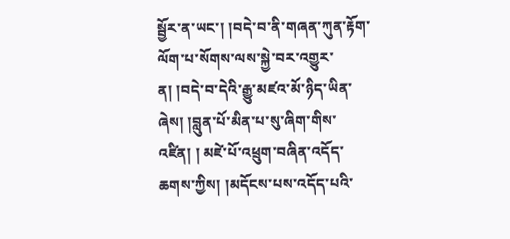སྦྱོར་ན་ཡང་། །བདེ་བ་ནི་གཞན་ཀུན་རྟོག་ལོག་པ་སོགས་ལས་སྐྱེ་བར་འགྱུར་ན། །བདེ་བ་དེའི་རྒྱུ་མཛའ་མོ་ཉིད་ཡིན་ཞེས། །བླུན་པོ་མིན་པ་སུ་ཞིག་གིས་འཛིན། ། མཛེ་པོ་འཕྲུག་བཞིན་འདོད་ཆགས་ཀྱིས། །མདོངས་པས་འདོད་པའི་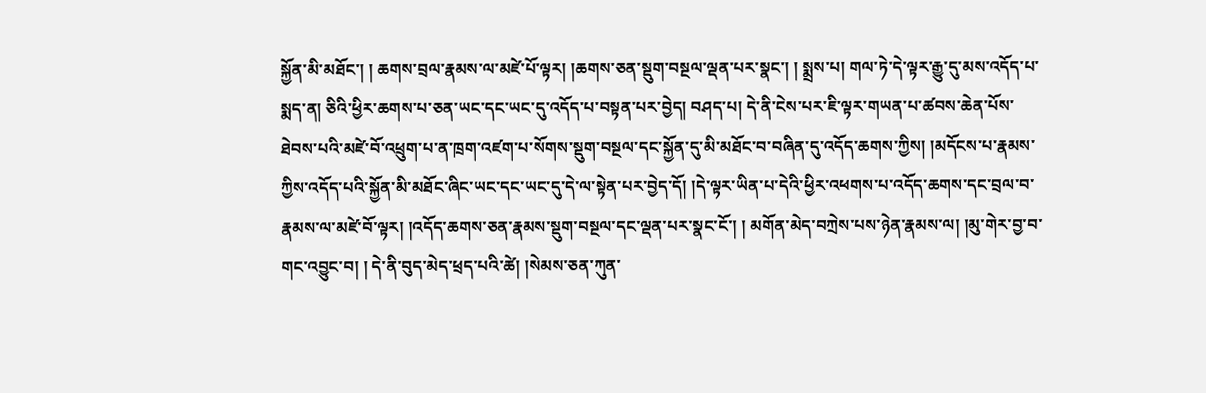སྐྱོན་མི་མཐོང་། ། ཆགས་བྲལ་རྣམས་ལ་མཛེ་པོ་ལྟར། །ཆགས་ཅན་སྡུག་བསྔལ་ལྡན་པར་སྣང་། ། སྨྲས་པ། གལ་ཏེ་དེ་ལྟར་རྒྱུ་དུ་མས་འདོད་པ་སྨད་ན། ཅིའི་ཕྱིར་ཆགས་པ་ཅན་ཡང་དང་ཡང་དུ་འདོད་པ་བསྟན་པར་བྱེད། བཤད་པ། དེ་ནི་ངེས་པར་ཇི་ལྟར་གཡན་པ་ཚབས་ཆེན་པོས་ཐེབས་པའི་མཛེ་བོ་འཕྲུག་པ་ན་ཁྲག་འཛག་པ་སོགས་སྡུག་བསྔལ་དང་སྐྱོན་དུ་མི་མཐོང་བ་བཞིན་དུ་འདོད་ཆགས་ཀྱིས། །མདོངས་པ་རྣམས་ཀྱིས་འདོད་པའི་སྐྱོན་མི་མཐོང་ཞིང་ཡང་དང་ཡང་དུ་དེ་ལ་སྟེན་པར་བྱེད་དོ། །དེ་ལྟར་ཡིན་པ་དེའི་ཕྱིར་འཕགས་པ་འདོད་ཆགས་དང་བྲལ་བ་རྣམས་ལ་མཛེ་བོ་ལྟར། །འདོད་ཆགས་ཅན་རྣམས་སྡུག་བསྔལ་དང་ལྡན་པར་སྣང་ངོ་། ། མགོན་མེད་བཀྲེས་པས་ཉེན་རྣམས་ལ། །མུ་གེར་བྱ་བ་གང་འབྱུང་བ། ། དེ་ནི་བུད་མེད་ཕྲད་པའི་ཚེ། །སེམས་ཅན་ཀུན་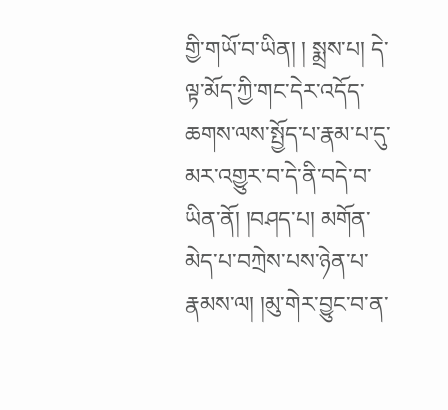གྱི་གཡོ་བ་ཡིན། ། སྨྲས་པ། དེ་ལྟ་མོད་ཀྱི་གང་དེར་འདོད་ཆགས་ལས་སྤྱོད་པ་རྣམ་པ་དུ་མར་འགྱུར་བ་དེ་ནི་བདེ་བ་ཡིན་ནོ། །བཤད་པ། མགོན་མེད་པ་བཀྲེས་པས་ཉེན་པ་རྣམས་ལ། །མུ་གེར་བྱུང་བ་ན་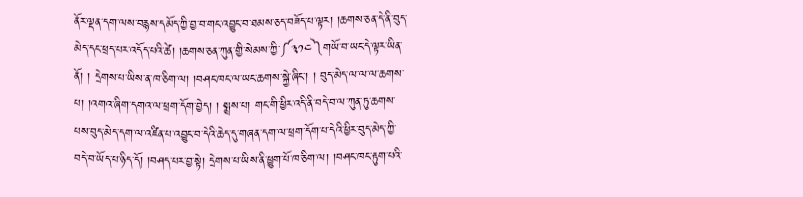ནོར་ལྡན་དག་ལས་བརྙས་དམོད་ཀྱི་བྱ་བ་གང་འབྱུང་བ་ཐམས་ཅད་བཟོད་པ་ལྟར། །ཆགས་ཅན་དེ་ནི་བུད་མེད་དང་ཕྲད་པར་འདོད་པའི་ཚེ། །ཆགས་ཅན་ཀུན་གྱི་སེམས་ཀྱི་༼༣༡༤༽གཡོ་བ་ཡང་དེ་ལྟར་ཡིན་ནོ། ། དྲེགས་པ་ཡིས་ན་ཁ་ཅིག་ལ། །བཤང་ཁང་ལ་ཡང་ཆགས་སྐྱེ་ཞིང་། ། བུད་མེད་ལ་ལ་ལ་ཆགས་པ། །འགའ་ཞིག་དགའ་ལ་ཕྲག་དོག་བྱེད། ། སྨྲས་པ། གང་གི་ཕྱིར་འདི་ནི་བདེ་བ་ལ་ཀུན་ཏུ་ཆགས་པས་བུད་མེད་དག་ལ་འཛིན་པ་འབྱུང་བ་དེའི་ཆེད་དུ་གཞན་དག་ལ་ཕྲག་དོག་པ་དེའི་ཕྱིར་བུད་མེད་ཀྱི་བདེ་བ་ཡོད་པ་ཉིད་དོ། །བཤད་པར་བྱ་སྟེ། དྲེགས་པ་ཡིས་ནི་ཕྱུག་པོ་ཁ་ཅིག་ལ། །བཤང་ཁང་རྟུག་པའི་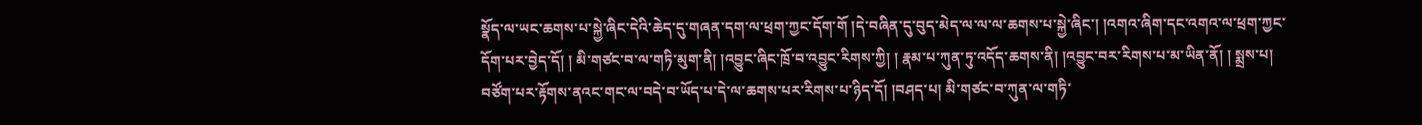སྣོད་ལ་ཡང་ཆགས་པ་སྐྱེ་ཞིང་དེའི་ཆེད་དུ་གཞན་དག་ལ་ཕྲག་ཀྱང་དོག་གོ །དེ་བཞིན་དུ་བུད་མེད་ལ་ལ་ལ་ཆགས་པ་སྐྱེ་ཞིང་། །འགའ་ཞིག་དང་འགའ་ལ་ཕྲག་ཀྱང་དོག་པར་བྱེད་དོ། ། མི་གཙང་བ་ལ་གཏི་མུག་ནི། །འབྱུང་ཞིང་ཁྲོ་བ་འབྱུང་རིགས་ཀྱི། ། རྣམ་པ་ཀུན་ཏུ་འདོད་ཆགས་ནི། །འབྱུང་བར་རིགས་པ་མ་ཡིན་ནོ། ། སྨྲས་པ། བཙོག་པར་རྟོགས་ནའང་གང་ལ་བདེ་བ་ཡོད་པ་དེ་ལ་ཆགས་པར་རིགས་པ་ཉིད་དོ། །བཤད་པ། མི་གཙང་བ་ཀུན་ལ་གཏི་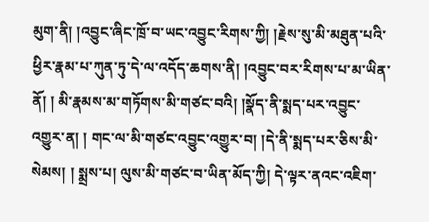མུག་ནི། །འབྱུང་ཞིང་ཁྲོ་བ་ཡང་འབྱུང་རིགས་ཀྱི། །རྗེས་སུ་མི་མཐུན་པའི་ཕྱིར་རྣམ་པ་ཀུན་ཏུ་དེ་ལ་འདོད་ཆགས་ནི། །འབྱུང་བར་རིགས་པ་མ་ཡིན་ནོ། ། མི་རྣམས་མ་གཏོགས་མི་གཙང་བའི། །སྣོད་ནི་སྨད་པར་འབྱུང་འགྱུར་ན། ། གང་ལ་མི་གཙང་འབྱུང་འགྱུར་བ། །དེ་ནི་སྨད་པར་ཅིས་མི་སེམས། ། སྨྲས་པ། ལུས་མི་གཙང་བ་ཡིན་མོད་ཀྱི། དེ་ལྟར་ནའང་འཇིག་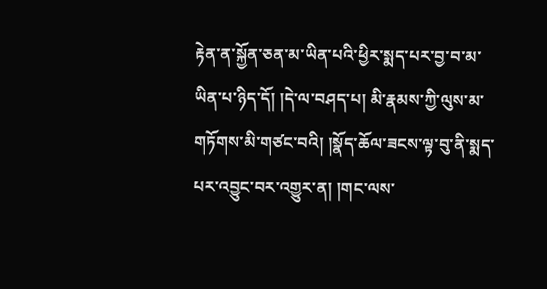རྟེན་ན་སྐྱོན་ཅན་མ་ཡིན་པའི་ཕྱིར་སྨད་པར་བྱ་བ་མ་ཡིན་པ་ཉིད་དོ། །དེ་ལ་བཤད་པ། མི་རྣམས་ཀྱི་ལུས་མ་གཏོགས་མི་གཙང་བའི། །སྣོད་ཆོལ་ཟངས་ལྟ་བུ་ནི་སྨད་པར་འབྱུང་བར་འགྱུར་ན། །གང་ལས་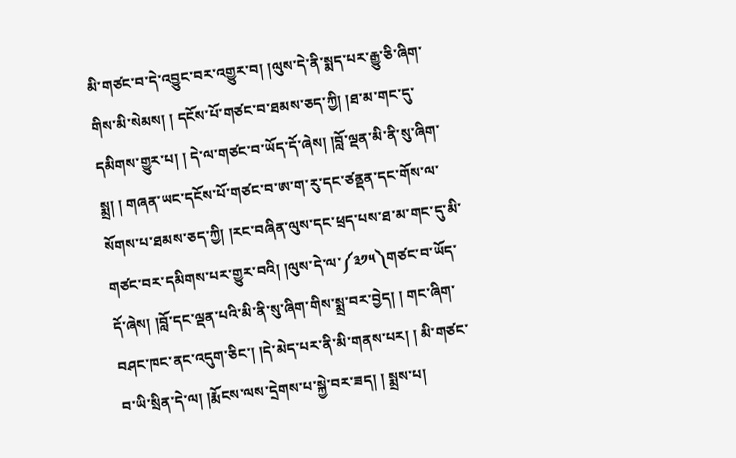མི་གཙང་བ་དེ་འབྱུང་བར་འགྱུར་བ། །ལུས་དེ་ནི་སྨད་པར་རྒྱུ་ཅི་ཞིག་གིས་མི་སེམས། ། དངོས་པོ་གཙང་བ་ཐམས་ཅད་ཀྱི། །ཐ་མ་གང་དུ་དམིགས་གྱུར་པ། ། དེ་ལ་གཙང་བ་ཡོད་དོ་ཞེས། །བློ་ལྡན་མི་ནི་སུ་ཞིག་སྨྲ། ། གཞན་ཡང་དངོས་པོ་གཙང་བ་ཨ་ག་རུ་དང་ཙནྡན་དང་གོས་ལ་སོགས་པ་ཐམས་ཅད་ཀྱི། །རང་བཞིན་ལུས་དང་ཕྲད་པས་ཐ་མ་གང་དུ་མི་གཙང་བར་དམིགས་པར་གྱུར་བའི། །ལུས་དེ་ལ་༼༣༡༥༽གཙང་བ་ཡོད་དོ་ཞེས། །བློ་དང་ལྡན་པའི་མི་ནི་སུ་ཞིག་གིས་སྨྲ་བར་བྱེད། ། གང་ཞིག་བཤང་ཁང་ནང་འདུག་ཅིང་། །དེ་མེད་པར་ནི་མི་གནས་པར། ། མི་གཙང་བ་ཡི་སྲིན་དེ་ལ། །རྨོངས་ལས་དྲེགས་པ་སྐྱེ་བར་ཟད། ། སྨྲས་པ།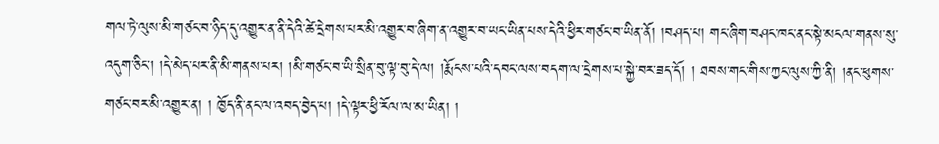གལ་ཏེ་ལུས་མི་གཙང་བ་ཉིད་དུ་འགྱུར་ན་ནི་དེའི་ཚེ་དྲེགས་པར་མི་འགྱུར་བ་ཞིག་ན་འགྱུར་བ་ཡང་ཡིན་པས་དེའི་ཕྱིར་གཙང་བ་ཡིན་ནོ། །བཤད་པ། གང་ཞིག་བཤང་ཁང་ནང་སྟེ་མངལ་གནས་སུ་འདུག་ཅིང་། །དེ་མེད་པར་ནི་མི་གནས་པར། །མི་གཙང་བ་ཡི་སྲིན་བུ་ལྟ་བུ་དེ་ལ། །རྨོངས་པའི་དབང་ལས་བདག་ལ་དྲེགས་པ་སྐྱེ་བར་ཟད་དོ། ། ཐབས་གང་གིས་ཀྱང་ལུས་ཀྱི་ནི། །ནང་ཕུགས་གཙང་བར་མི་འགྱུར་ན། ། ཁྱོད་ནི་ནང་ལ་འབད་བྱེད་པ། །དེ་ལྟར་ཕྱི་རོལ་ལ་མ་ཡིན། །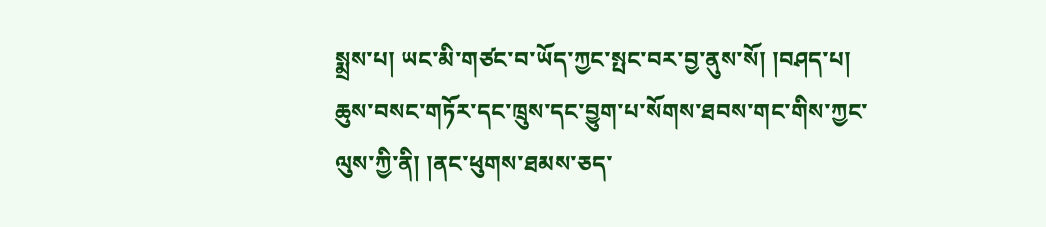སྨྲས་པ། ཡང་མི་གཙང་བ་ཡོད་ཀྱང་སྤང་བར་བྱ་ནུས་སོ། །བཤད་པ། ཆུས་བསང་གཏོར་དང་ཁྲུས་དང་བྱུག་པ་སོགས་ཐབས་གང་གིས་ཀྱང་ལུས་ཀྱི་ནི། །ནང་ཕུགས་ཐམས་ཅད་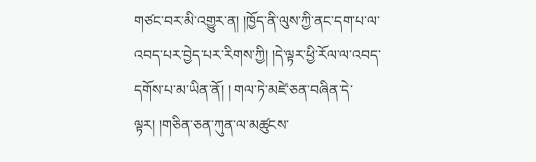གཙང་བར་མི་འགྱུར་ན། །ཁྱོད་ནི་ལུས་ཀྱི་ནང་དག་པ་ལ་འབད་པར་བྱེད་པར་རིགས་ཀྱི། །དེ་ལྟར་ཕྱི་རོལ་ལ་འབད་དགོས་པ་མ་ཡིན་ནོ། ། གལ་ཏེ་མཛེ་ཅན་བཞིན་དེ་ལྟར། །གཅིན་ཅན་ཀུན་ལ་མཚུངས་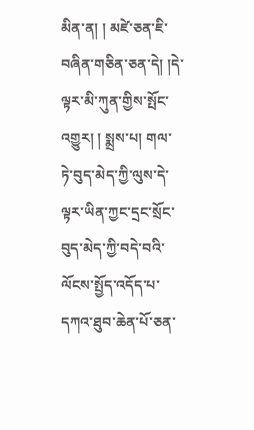མིན་ན། ། མཛེ་ཅན་ཇི་བཞིན་གཅིན་ཅན་དེ། །དེ་ལྟར་མི་ཀུན་གྱིས་སྤོང་འགྱུར། ། སྨྲས་པ། གལ་ཏེ་བུད་མེད་ཀྱི་ལུས་དེ་ལྟར་ཡིན་ཀྱང་དྲང་སྲོང་བུད་མེད་ཀྱི་བདེ་བའི་ལོངས་སྤྱོད་འདོད་པ་དཀའ་ཐུབ་ཆེན་པོ་ཅན་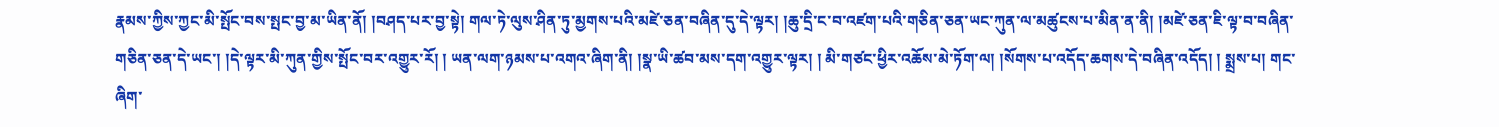རྣམས་ཀྱིས་ཀྱང་མི་སྤོང་བས་སྤང་བྱ་མ་ཡིན་ནོ། །བཤད་པར་བྱ་སྟེ། གལ་ཏེ་ལུས་ཤིན་ཏུ་མྱགས་པའི་མཛེ་ཅན་བཞིན་དུ་དེ་ལྟར། །ཆུ་དྲི་ང་བ་འཛག་པའི་གཅིན་ཅན་ཡང་ཀུན་ལ་མཚུངས་པ་མིན་ན་ནི། །མཛེ་ཅན་ཇི་ལྟ་བ་བཞིན་གཅིན་ཅན་དེ་ཡང་། །དེ་ལྟར་མི་ཀུན་གྱིས་སྤོང་བར་འགྱུར་རོ། ། ཡན་ལག་ཉམས་པ་འགའ་ཞིག་ནི། །སྣ་ཡི་ཚབ་མས་དག་འགྱུར་ལྟར། ། མི་གཙང་ཕྱིར་འཆོས་མེ་ཏོག་ལ། །སོགས་པ་འདོད་ཆགས་དེ་བཞིན་འདོད། ། སྨྲས་པ། གང་ཞིག་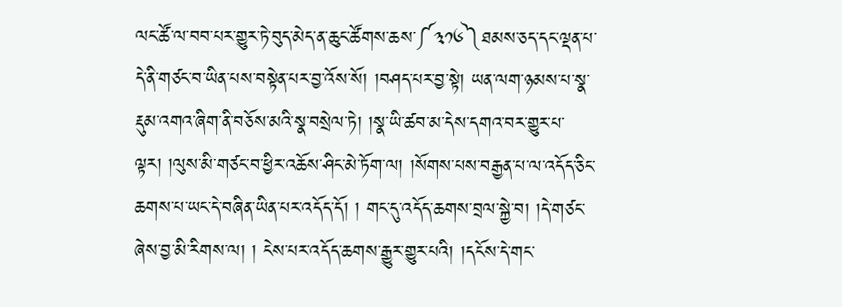ལང་ཚོ་ལ་བབ་པར་གྱུར་ཏེ་བུད་མེད་ན་ཆུང་ཚོགས་ཆས་༼༣༡༦༽ཐམས་ཅད་དང་ལྡན་པ་དེ་ནི་གཙང་བ་ཡིན་པས་བསྟེན་པར་བྱ་འོས་སོ། །བཤད་པར་བྱ་སྟེ། ཡན་ལག་ཉམས་པ་སྣ་རྡུམ་འགའ་ཞིག་ནི་བཅོས་མའི་སྣ་བསྲེལ་ཏེ། །སྣ་ཡི་ཚབ་མ་དེས་དགའ་བར་གྱུར་པ་ལྟར། །ལུས་མི་གཙང་བ་ཕྱིར་འཆོས་ཤིང་མེ་ཏོག་ལ། །སོགས་པས་བརྒྱན་པ་ལ་འདོད་ཅིང་ཆགས་པ་ཡང་དེ་བཞིན་ཡིན་པར་འདོད་དོ། ། གང་དུ་འདོད་ཆགས་བྲལ་སྐྱེ་བ། །དེ་གཙང་ཞེས་བྱ་མི་རིགས་ལ། ། ངེས་པར་འདོད་ཆགས་རྒྱུར་གྱུར་པའི། །དངོས་དེ་གང་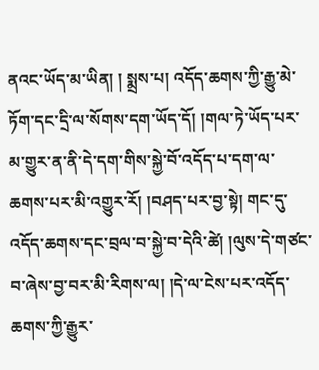ནའང་ཡོད་མ་ཡིན། ། སྨྲས་པ། འདོད་ཆགས་ཀྱི་རྒྱུ་མེ་ཏོག་དང་དྲི་ལ་སོགས་དག་ཡོད་དོ། །གལ་ཏེ་ཡོད་པར་མ་གྱུར་ན་ནི་དེ་དག་གིས་སྐྱེ་བོ་འདོད་པ་དག་ལ་ཆགས་པར་མི་འགྱུར་རོ། །བཤད་པར་བྱ་སྟེ། གང་དུ་འདོད་ཆགས་དང་བྲལ་བ་སྐྱེ་བ་དེའི་ཚེ། །ལུས་དེ་གཙང་བ་ཞེས་བྱ་བར་མི་རིགས་ལ། །དེ་ལ་ངེས་པར་འདོད་ཆགས་ཀྱི་རྒྱུར་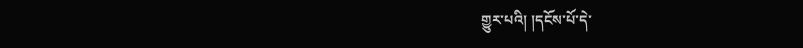གྱུར་པའི། །དངོས་པོ་དེ་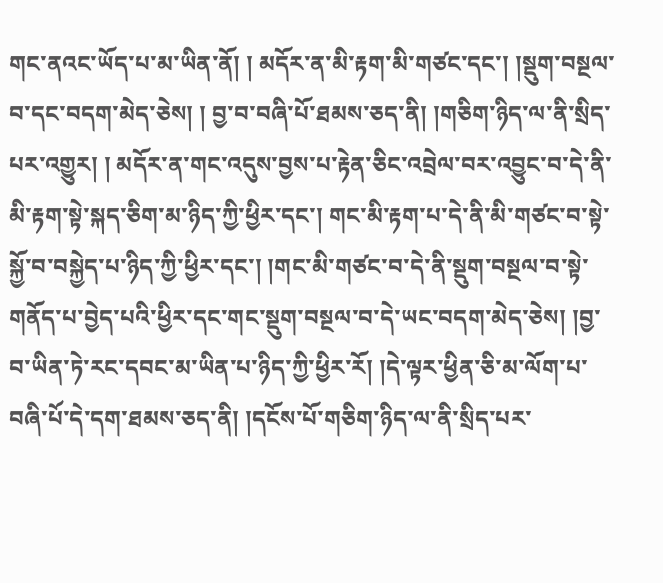གང་ནའང་ཡོད་པ་མ་ཡིན་ནོ། ། མདོར་ན་མི་རྟག་མི་གཙང་དང་། །སྡུག་བསྔལ་བ་དང་བདག་མེད་ཅེས། ། བྱ་བ་བཞི་པོ་ཐམས་ཅད་ནི། །གཅིག་ཉིད་ལ་ནི་སྲིད་པར་འགྱུར། ། མདོར་ན་གང་འདུས་བྱས་པ་རྟེན་ཅིང་འབྲེལ་བར་འབྱུང་བ་དེ་ནི་མི་རྟག་སྟེ་སྐད་ཅིག་མ་ཉིད་ཀྱི་ཕྱིར་དང་། གང་མི་རྟག་པ་དེ་ནི་མི་གཙང་བ་སྟེ་སྐྱོ་བ་བསྐྱེད་པ་ཉིད་ཀྱི་ཕྱིར་དང་། །གང་མི་གཙང་བ་དེ་ནི་སྡུག་བསྔལ་བ་སྟེ་གནོད་པ་བྱེད་པའི་ཕྱིར་དང་གང་སྡུག་བསྔལ་བ་དེ་ཡང་བདག་མེད་ཅེས། །བྱ་བ་ཡིན་ཏེ་རང་དབང་མ་ཡིན་པ་ཉིད་ཀྱི་ཕྱིར་རོ། །དེ་ལྟར་ཕྱིན་ཅི་མ་ལོག་པ་བཞི་པོ་དེ་དག་ཐམས་ཅད་ནི། །དངོས་པོ་གཅིག་ཉིད་ལ་ནི་སྲིད་པར་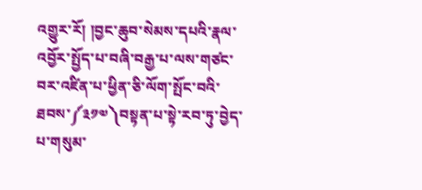འགྱུར་རོ། །བྱང་ཆུབ་སེམས་དཔའི་རྣལ་འབྱོར་སྤྱོད་པ་བཞི་བརྒྱ་པ་ལས་གཙང་བར་འཛིན་པ་ཕྱིན་ཅི་ལོག་སྤོང་བའི་ཐབས་༼༣༡༧༽བསྟན་པ་སྟེ་རབ་ཏུ་བྱེད་པ་གསུམ་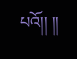པའོ།། །།